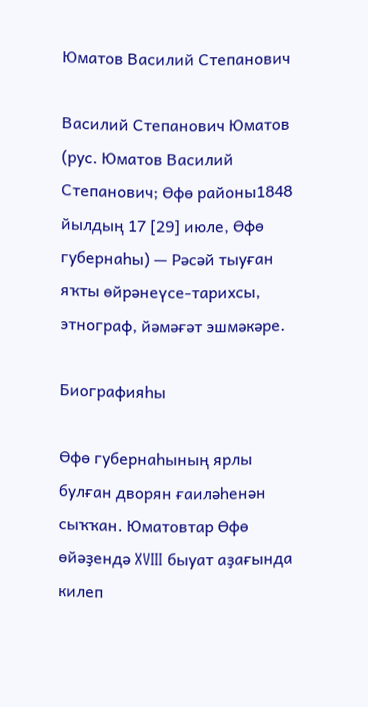Юматов Василий Степанович

Василий Степанович Юматов (рус. Юматов Василий Степанович; Өфө районы1848 йылдың 17 [29] июле, Өфө губернаһы) — Рәсәй тыуған яҡты өйрәнеүсе-тарихсы, этнограф, йәмәғәт эшмәкәре.

Биографияһы

Өфө губернаһының ярлы булған дворян ғаиләһенән сыҡҡан. Юматовтар Өфө өйәҙендә XVIII быуат аҙағында килеп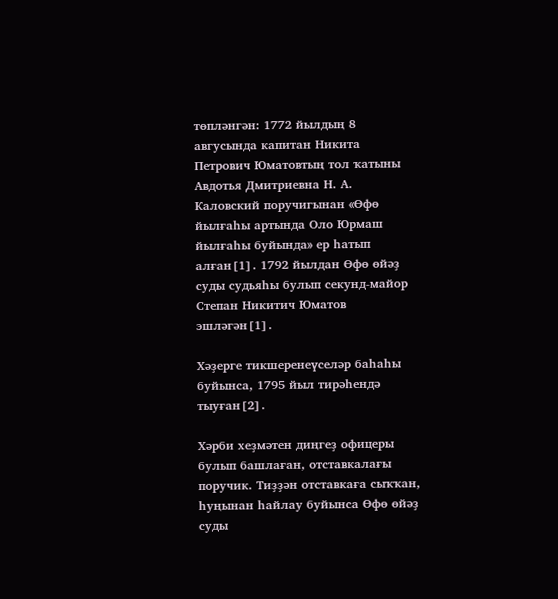төпләнгән: 1772 йылдың 8 авгусында капитан Никита Петрович Юматовтың тол ҡатыны Авдотья Дмитриевна Н. А. Каловский поручигынан «Өфө йылғаһы артында Оло Юрмаш йылғаһы буйында» ер һатып алған[1]. 1792 йылдан Өфө өйәҙ суды судьяһы булып секунд-майор Степан Никитич Юматов эшләгән[1].

Хәҙерге тикшеренеүселәр баһаһы буйынса, 1795 йыл тирәһендә тыуған[2].

Хәрби хеҙмәтен диңгеҙ офицеры булып башлаған, отставкалағы поручик. Тиҙҙән отставкаға сыҡҡан, һуңынан һайлау буйынса Өфө өйәҙ суды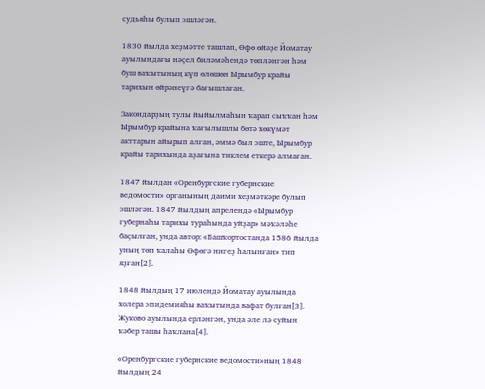судьяһы булып эшләгән.

1830 йылда хеҙмәтте ташлап, Өфө өйәҙе Йоматау ауылындағы нәҫел биләмәһендә төпләнгән һәм буш ваҡытының күп өлөшөн Ырымбур крайы тарихын өйрәнеүгә бағышлаған.

Закондарҙың тулы йыйылмаһын ҡарап сыҡҡан һәм Ырымбур крайына ҡағылышлы бөтә хөкүмәт акттарын айырып алған, әммә был эште, Ырымбур крайы тарихында аҙағына тиклем еткерә алмаған.

1847 йылдан «Оренбургские губернские ведомости» органының даими хеҙмәткәре булып эшләгән. 1847 йылдың апрелендә «Ырымбур губернаһы тарихы тураһында уйҙар» мәҡәләһе баҫылған, унда автор: «Башҡортостанда 1586 йылда уның төп ҡалаһы Өфөгә нигеҙ һалынған» тип яҙған[2].

1848 йылдың 17 июлендә Йоматау ауылында холера эпидемияһы ваҡытында вафат булған[3]. Жуково ауылында ерләнгән, унда әле лә суйын ҡәбер ташы һаҡлана[4].

«Оренбургские губернские ведомости»ның 1848 йылдың 24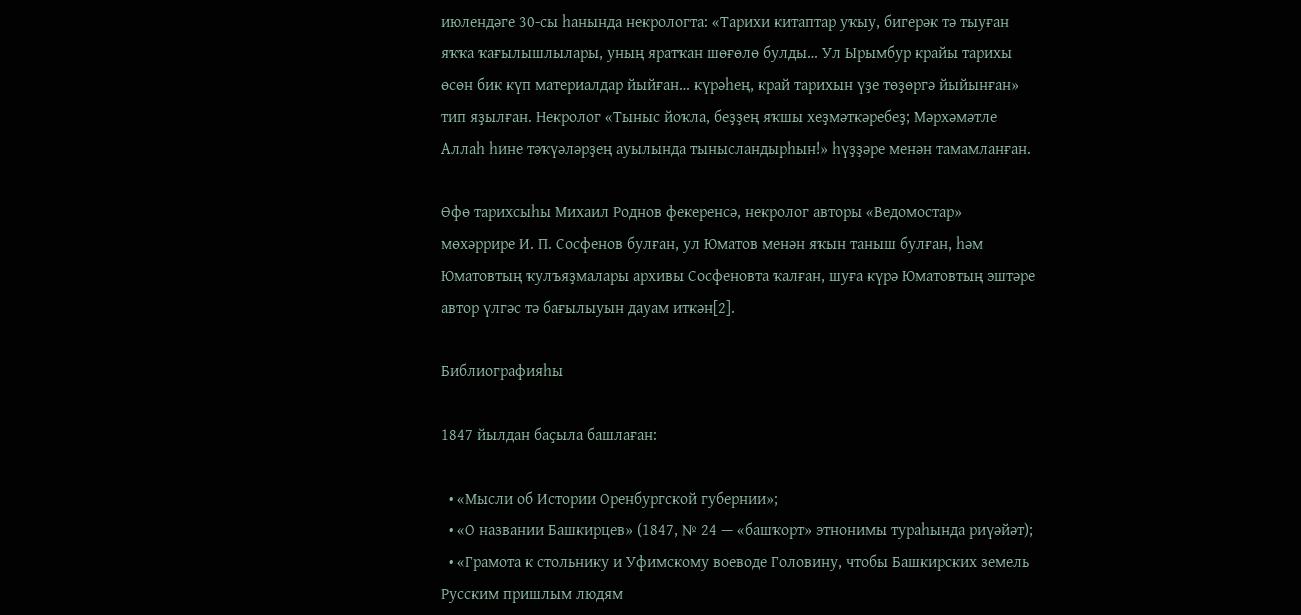июлендәге 30-сы һанында некрологта: «Тарихи китаптар уҡыу, бигерәк тә тыуған яҡҡа ҡағылышлылары, уның яратҡан шөғөлө булды… Ул Ырымбур крайы тарихы өсөн бик күп материалдар йыйған… күрәһең, край тарихын үҙе төҙөргә йыйынған» тип яҙылған. Некролог «Тыныс йоҡла, беҙҙең яҡшы хеҙмәткәребеҙ; Мәрхәмәтле Аллаһ һине тәҡүәләрҙең ауылында тынысландырһын!» һүҙҙәре менән тамамланған.

Өфө тарихсыһы Михаил Роднов фекеренсә, некролог авторы «Ведомостар» мөхәррире И. П. Сосфенов булған, ул Юматов менән яҡын таныш булған, һәм Юматовтың ҡулъяҙмалары архивы Сосфеновта ҡалған, шуға күрә Юматовтың эштәре автор үлгәс тә бағылыуын дауам иткән[2].

Библиографияһы

1847 йылдан баҫыла башлаған:

  • «Мысли об Истории Оренбургской губернии»;
  • «О названии Башкирцев» (1847, № 24 — «башҡорт» этнонимы тураһында риүәйәт);
  • «Грамота к стольнику и Уфимскому воеводе Головину, чтобы Башкирских земель Русским пришлым людям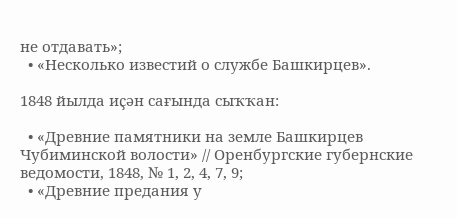не отдавать»;
  • «Несколько известий о службе Башкирцев».

1848 йылда иҫән сағында сыҡҡан:

  • «Древние памятники на земле Башкирцев Чубиминской волости» // Оренбургские губернские ведомости, 1848, № 1, 2, 4, 7, 9;
  • «Древние предания у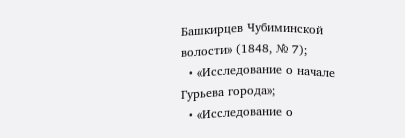Башкирцев Чубиминской волости» (1848, № 7);
  • «Исследование о начале Гурьева города»;
  • «Исследование о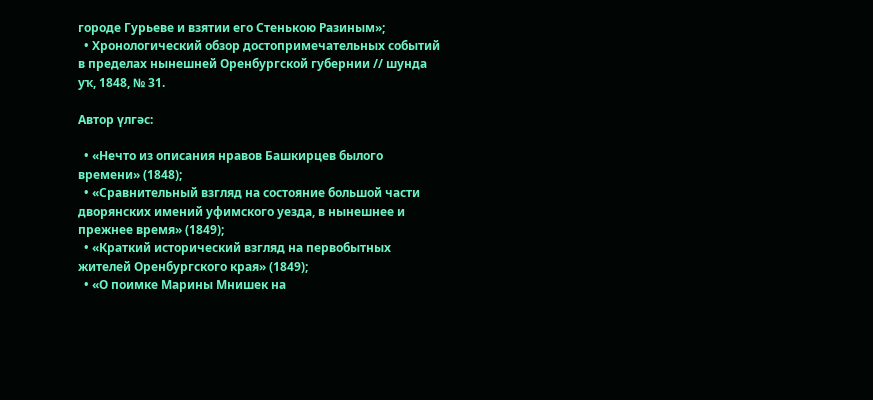городе Гурьеве и взятии его Стенькою Разиным»;
  • Хронологический обзор достопримечательных событий в пределах нынешней Оренбургской губернии // шунда уҡ, 1848, № 31.

Автор үлгәс:

  • «Нечто из описания нравов Башкирцев былого времени» (1848);
  • «Сравнительный взгляд на состояние большой части дворянских имений уфимского уезда, в нынешнее и прежнее время» (1849);
  • «Краткий исторический взгляд на первобытных жителей Оренбургского края» (1849);
  • «О поимке Марины Мнишек на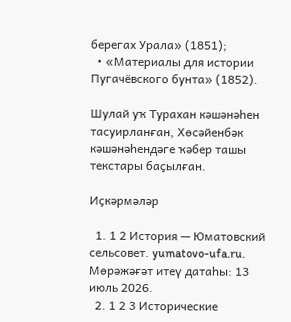берегах Урала» (1851);
  • «Материалы для истории Пугачёвского бунта» (1852).

Шулай уҡ Турахан кәшәнәһен тасуирланған, Хөсәйенбәк кәшәнәһендәге ҡәбер ташы текстары баҫылған.

Иҫкәрмәләр

  1. 1 2 История — Юматовский сельсовет. yumatovo-ufa.ru. Мөрәжәғәт итеү датаһы: 13 июль 2026.
  2. 1 2 3 Исторические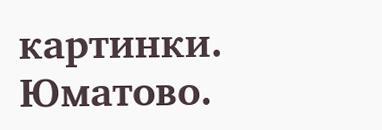картинки. Юматово.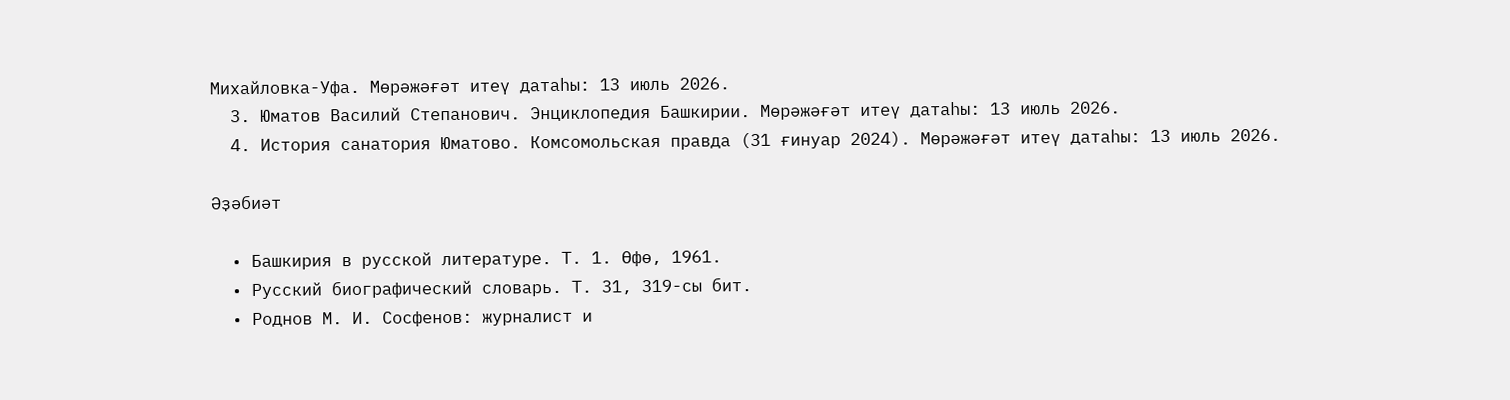Михайловка-Уфа. Мөрәжәғәт итеү датаһы: 13 июль 2026.
  3. Юматов Василий Степанович. Энциклопедия Башкирии. Мөрәжәғәт итеү датаһы: 13 июль 2026.
  4. История санатория Юматово. Комсомольская правда (31 ғинуар 2024). Мөрәжәғәт итеү датаһы: 13 июль 2026.

Әҙәбиәт

  • Башкирия в русской литературе. Т. 1. Өфө, 1961.
  • Русский биографический словарь. Т. 31, 319-сы бит.
  • Роднов М. И. Сосфенов: журналист и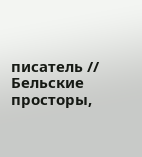писатель // Бельские просторы,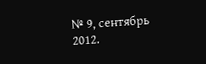№ 9, сентябрь 2012.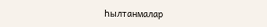Һылтанмалар